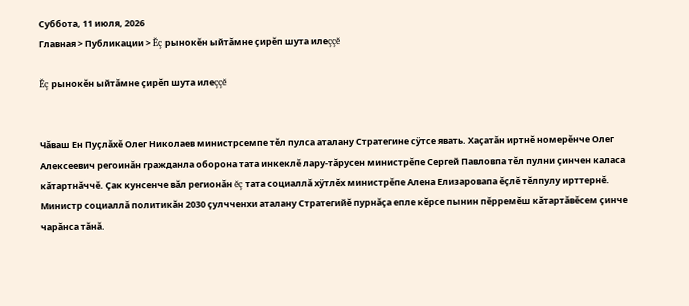Суббота, 11 июля, 2026
Главная > Публикации > Ĕç рынокĕн ыйтăмне çирĕп шута илеççĕ

Ĕç рынокĕн ыйтăмне çирĕп шута илеççĕ


Чăваш Ен Пуçлăхĕ Олег Николаев министрсемпе тĕл пулса аталану Стратегине сÿтсе явать. Хаçатăн иртнĕ номерĕнче Олег Алексеевич регоинăн гражданла оборона тата инкеклĕ лару-тăрусен министрĕпе Сергей Павловпа тĕл пулни çинчен каласа кăтартнăччĕ. Çак кунсенче вăл регионăн ĕç тата социаллă хÿтлĕх министрĕпе Алена Елизаровапа ĕçлĕ тĕлпулу ирттернĕ. Министр социаллă политикăн 2030 çулчченхи аталану Стратегийĕ пурнăçа епле кĕрсе пынин пĕрремĕш кăтартăвĕсем çинче чарăнса тăнă.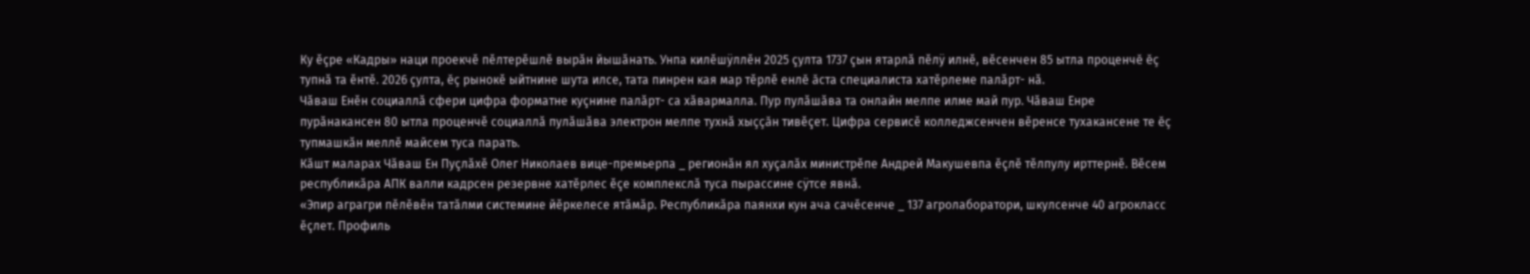Ку ĕçре «Кадры» наци проекчĕ пĕлтерĕшлĕ вырăн йышăнать. Унпа килĕшÿллĕн 2025 çулта 1737 çын ятарлă пĕлÿ илнĕ, вĕсенчен 85 ытла проценчĕ ĕç тупнă та ĕнтĕ. 2026 çулта, ĕç рынокĕ ыйтнине шута илсе, тата пинрен кая мар тĕрлĕ енлĕ ăста специалиста хатĕрлеме палăрт- нă.
Чăваш Енĕн социаллă сфери цифра форматне куçнине палăрт- са хăвармалла. Пур пулăшăва та онлайн мелпе илме май пур. Чăваш Енре пурăнакансен 80 ытла проценчĕ социаллă пулăшăва электрон мелпе тухнă хыççăн тивĕçет. Цифра сервисĕ колледжсенчен вĕренсе тухакансене те ĕç тупмашкăн меллĕ майсем туса парать.
Кăшт маларах Чăваш Ен Пуçлăхĕ Олег Николаев вице-премьерпа _ регионăн ял хуçалăх министрĕпе Андрей Макушевпа ĕçлĕ тĕлпулу ирттернĕ. Вĕсем республикăра АПК валли кадрсен резервне хатĕрлес ĕçе комплекслă туса пырассине сÿтсе явнă.
«Эпир аграгри пĕлĕвĕн татăлми системине йĕркелесе ятăмăр. Республикăра паянхи кун ача сачĕсенче _ 137 агролаборатори, шкулсенче 40 агрокласс ĕçлет. Профиль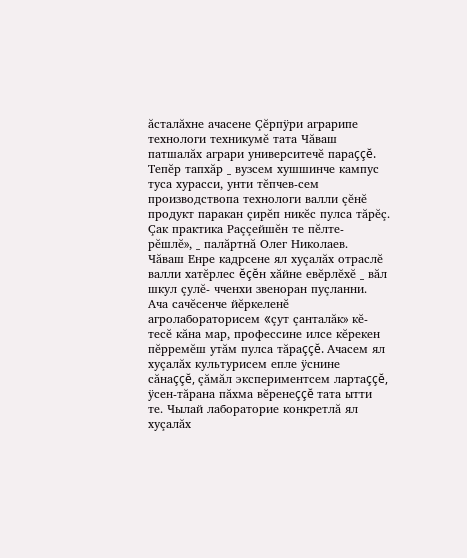ăсталăхне ачасене Çĕрпÿри аграрипе технологи техникумĕ тата Чăваш патшалăх аграри университечĕ параççĕ. Тепĕр тапхăр _ вузсем хушшинче кампус туса хурасси, унти тĕпчев-сем производствопа технологи валли çĕнĕ продукт паракан çирĕп никĕс пулса тăрĕç. Çак практика Раççейшĕн те пĕлте- рĕшлĕ», _ палăртнă Олег Николаев.
Чăваш Енре кадрсене ял хуçалăх отраслĕ валли хатĕрлес ĕçĕн хăйне евĕрлĕхĕ _ вăл шкул çулĕ- чченхи звеноран пуçланни. Ача сачĕсенче йĕркеленĕ агролабораторисем «çут çанталăк» кĕ-тесĕ кăна мар, профессине илсе кĕрекен пĕрремĕш утăм пулса тăраççĕ. Ачасем ял хуçалăх культурисем епле ÿснине сăнаççĕ, çăмăл экспериментсем лартаççĕ, ÿсен-тăрана пăхма вĕренеççĕ тата ытти те. Чылай лабораторие конкретлă ял хуçалăх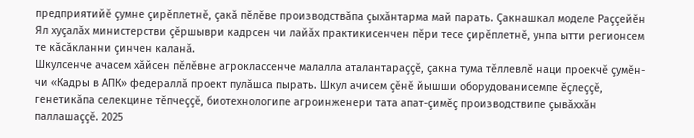предприятийĕ çумне çирĕплетнĕ, çакă пĕлĕве производствăпа çыхăнтарма май парать. Çакнашкал моделе Раççейĕн Ял хуçалăх министерстви çĕршыври кадрсен чи лайăх практикисенчен пĕри тесе çирĕплетнĕ, унпа ытти регионсем те кăсăкланни çинчен каланă.
Шкулсенче ачасем хăйсен пĕлĕвне агроклассенче малалла аталантараççĕ, çакна тума тĕллевлĕ наци проекчĕ çумĕн-чи «Кадры в АПК» федераллă проект пулăшса пырать. Шкул ачисем çĕнĕ йышши оборудованисемпе ĕçлеççĕ, генетикăпа селекцине тĕпчеççĕ, биотехнологипе агроинженери тата апат-çимĕç производствипе çывăххăн паллашаççĕ. 2025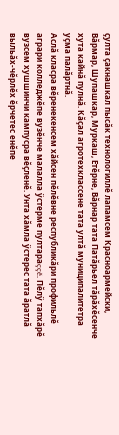çулта çакнашкал пысăк технологиллĕ лапамсем Красноармейски, Вăрмар, Шупашкар, Муркаш, Етĕрне, Вăрнар тата Патăрьел тăрăхĕсенче хута кайнă пулнă. Кăçал агротехклассене тата ултă муниципалитетра уçма палăртнă.
Аслă класра вĕренекенсем хăйсен пĕлĕвне республикăри профильлĕ аграри колледжĕпе вузĕнче малалла ÿстерме пултараççĕ. Пĕлÿ тапхăрĕ вузсем хушшинчи кампусра вĕçленĕ. Унта хăмла ÿстерес тата ăратлă выльăх-чĕрлĕх ĕрчетес енĕпе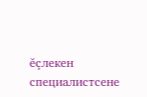ĕçлекен специалистсене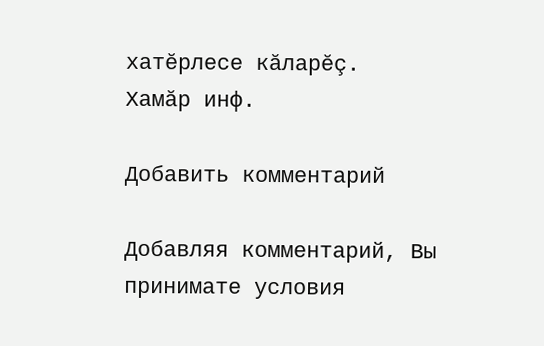хатĕрлесе кăларĕç.
Хамăр инф.

Добавить комментарий

Добавляя комментарий, Вы принимате условия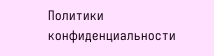Политики конфиденциальности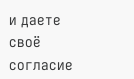и даете своё согласие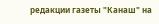редакции газеты "Канаш" на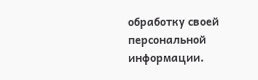обработку своей персональной информации.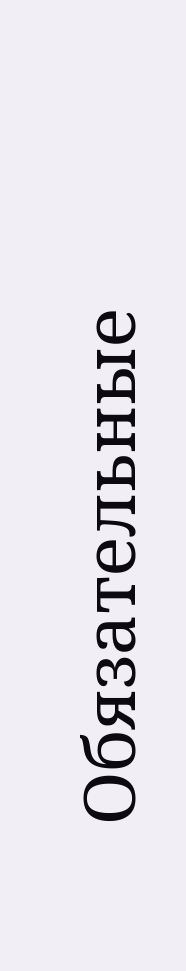Обязательные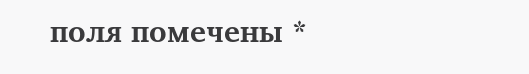поля помечены *